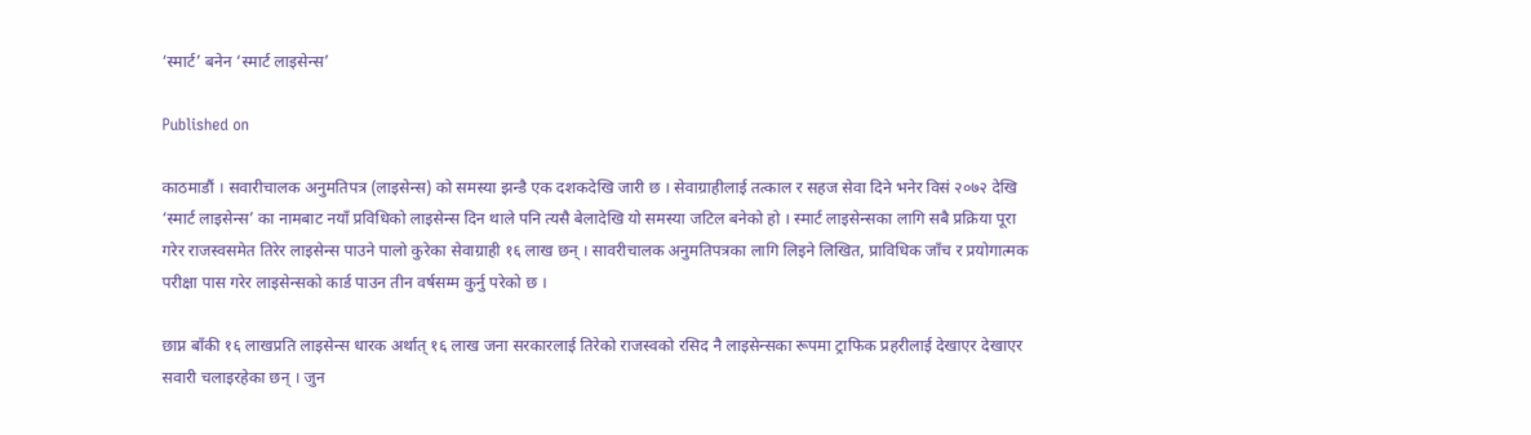‘स्मार्ट’ बनेन ‘स्मार्ट लाइसेन्स’

Published on

काठमाडौं । सवारीचालक अनुमतिपत्र (लाइसेन्स) को समस्या झन्डै एक दशकदेखि जारी छ । सेवाग्राहीलाई तत्काल र सहज सेवा दिने भनेर विसं २०७२ देखि ‘स्मार्ट लाइसेन्स’ का नामबाट नयाँ प्रविधिको लाइसेन्स दिन थाले पनि त्यसै बेलादेखि यो समस्या जटिल बनेको हो । स्मार्ट लाइसेन्सका लागि सबै प्रक्रिया पूरा गरेर राजस्वसमेत तिरेर लाइसेन्स पाउने पालो कुरेका सेवाग्राही १६ लाख छन् । सावरीचालक अनुमतिपत्रका लागि लिइने लिखित, प्राविधिक जाँच र प्रयोगात्मक परीक्षा पास गरेर लाइसेन्सको कार्ड पाउन तीन वर्षसम्म कुर्नु परेको छ ।

छाप्न बाँकी १६ लाखप्रति लाइसेन्स धारक अर्थात् १६ लाख जना सरकारलाई तिरेको राजस्वको रसिद नै लाइसेन्सका रूपमा ट्राफिक प्रहरीलाई देखाएर देखाएर सवारी चलाइरहेका छन् । जुन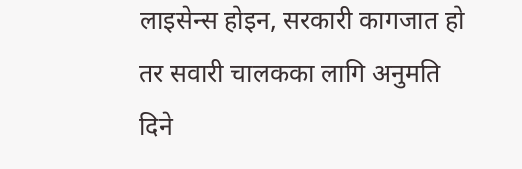लाइसेन्स होइन, सरकारी कागजात हो तर सवारी चालकका लागि अनुमति दिने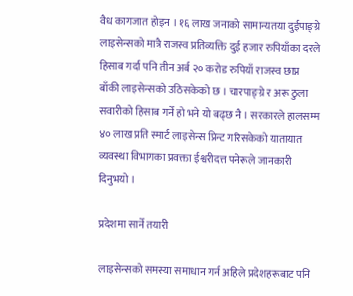वैध कागजात होइन । १६ लाख जनाको सामान्यतया दुईपाङ्ग्रे लाइसेन्सको मात्रै राजस्व प्रतिव्यक्ति दुई हजार रुपियाँका दरले हिसाब गर्दा पनि तीन अर्ब २० करोड रुपियाँ राजस्व छाप्न बाँकी लाइसेन्सको उठिसकेको छ । चारपाङ्ग्रे र अरू ठुला सवारीको हिसाब गर्ने हो भने यो बढ्छ नै । सरकारले हालसम्म ४० लाख प्रति स्मार्ट लाइसेन्स प्रिन्ट गरिसकेको यातायात व्यवस्था विभागका प्रवक्ता ईश्वरीदत्त पनेरूले जानकारी दिनुभयो ।

प्रदेशमा सार्ने तयारी

लाइसेन्सको समस्या समाधान गर्न अहिले प्रदेशहरूबाट पनि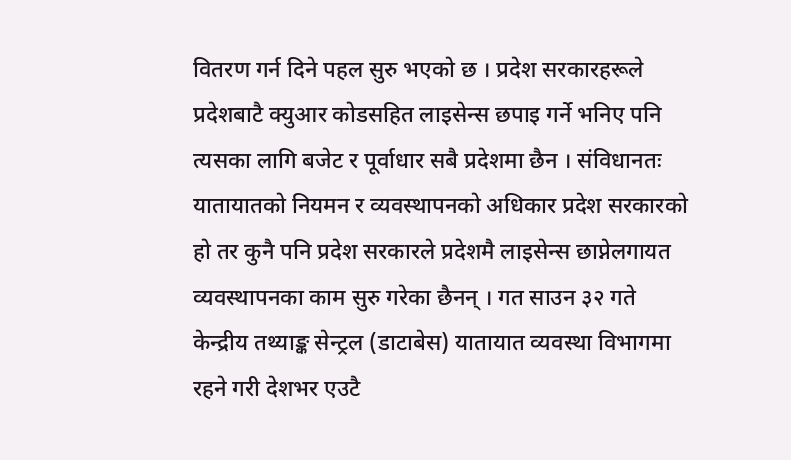वितरण गर्न दिने पहल सुरु भएको छ । प्रदेश सरकारहरूले प्रदेशबाटै क्युआर कोडसहित लाइसेन्स छपाइ गर्ने भनिए पनि त्यसका लागि बजेट र पूर्वाधार सबै प्रदेशमा छैन । संविधानतः यातायातको नियमन र व्यवस्थापनको अधिकार प्रदेश सरकारको हो तर कुनै पनि प्रदेश सरकारले प्रदेशमै लाइसेन्स छाप्नेलगायत व्यवस्थापनका काम सुरु गरेका छैनन् । गत साउन ३२ गते केन्द्रीय तथ्याङ्क सेन्ट्रल (डाटाबेस) यातायात व्यवस्था विभागमा रहने गरी देशभर एउटै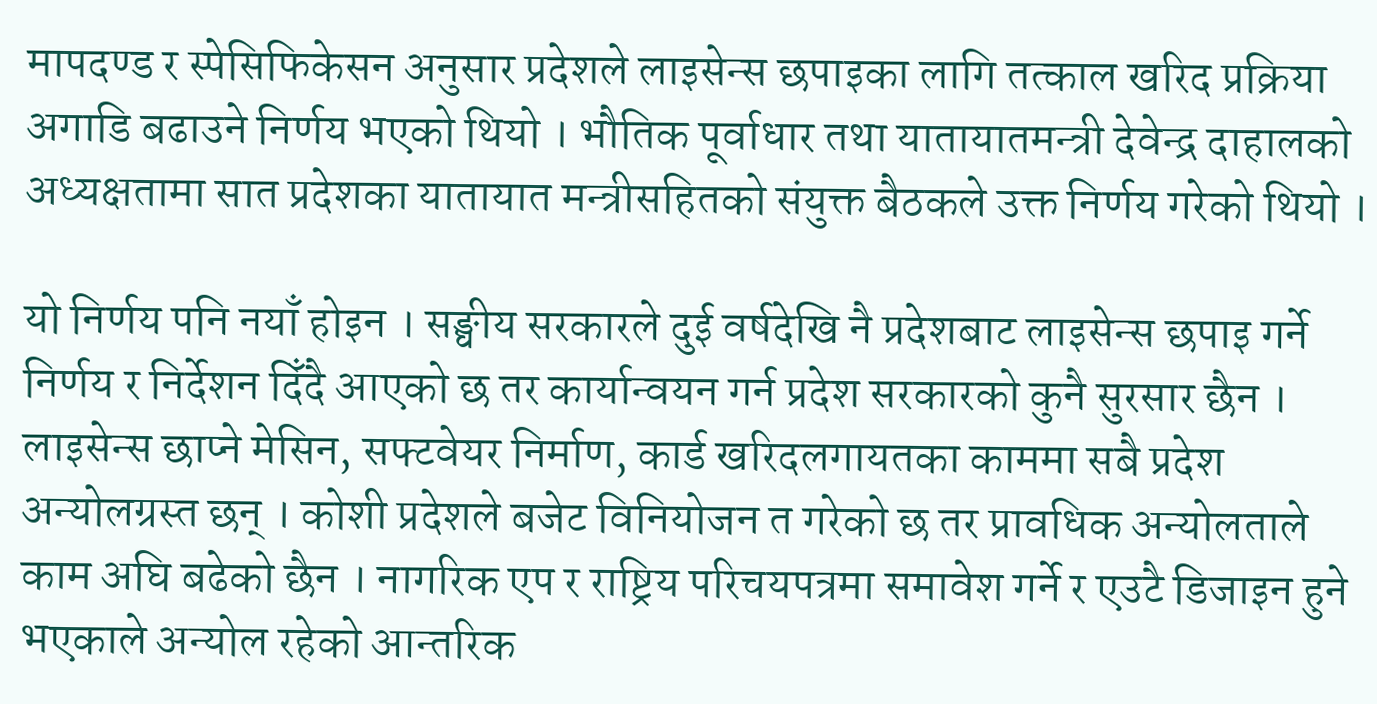मापदण्ड र स्पेसिफिकेसन अनुसार प्रदेशले लाइसेन्स छपाइका लागि तत्काल खरिद प्रक्रिया अगाडि बढाउने निर्णय भएको थियो । भौतिक पूर्वाधार तथा यातायातमन्त्री देवेन्द्र दाहालको अध्यक्षतामा सात प्रदेशका यातायात मन्त्रीसहितको संयुक्त बैठकले उक्त निर्णय गरेको थियो ।

यो निर्णय पनि नयाँ होइन । सङ्घीय सरकारले दुई वर्षदेखि नै प्रदेशबाट लाइसेन्स छपाइ गर्ने निर्णय र निर्देशन दिँदै आएको छ तर कार्यान्वयन गर्न प्रदेश सरकारको कुनै सुरसार छैन । लाइसेन्स छाप्ने मेसिन, सफ्टवेयर निर्माण, कार्ड खरिदलगायतका काममा सबै प्रदेश अन्योलग्रस्त छन् । कोशी प्रदेशले बजेट विनियोजन त गरेको छ तर प्रावधिक अन्योलताले काम अघि बढेको छैन । नागरिक एप र राष्ट्रिय परिचयपत्रमा समावेश गर्ने र एउटै डिजाइन हुने भएकाले अन्योल रहेको आन्तरिक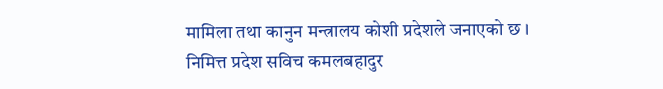मामिला तथा कानुन मन्त्रालय कोशी प्रदेशले जनाएको छ । निमित्त प्रदेश सविच कमलबहादुर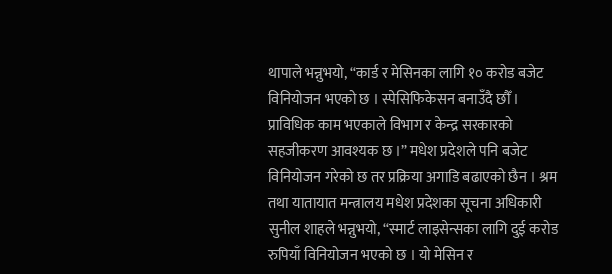थापाले भन्नुभयो, “कार्ड र मेसिनका लागि १० करोड बजेट विनियोजन भएको छ । स्पेसिफिकेसन बनाउँदै छौँ । प्राविधिक काम भएकाले विभाग र केन्द्र सरकारको सहजीकरण आवश्यक छ ।” मधेश प्रदेशले पनि बजेट विनियोजन गरेको छ तर प्रक्रिया अगाडि बढाएको छैन । श्रम तथा यातायात मन्त्रालय मधेश प्रदेशका सूचना अधिकारी सुनील शाहले भन्नुभयो, “स्मार्ट लाइसेन्सका लागि दुई करोड रुपियाँ विनियोजन भएको छ । यो मेसिन र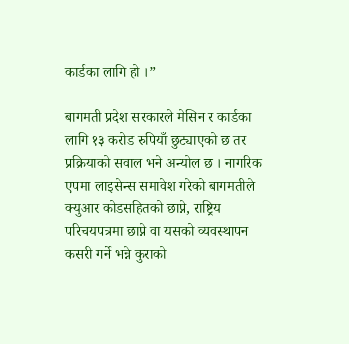कार्डका लागि हो ।”

बागमती प्रदेश सरकारले मेसिन र कार्डका लागि १३ करोड रुपियाँ छुट्याएको छ तर प्रक्रियाको सवाल भने अन्योल छ । नागरिक एपमा लाइसेन्स समावेश गरेको बागमतीले क्युआर कोडसहितको छाप्ने, राष्ट्रिय परिचयपत्रमा छाप्ने वा यसको व्यवस्थापन कसरी गर्ने भन्ने कुराको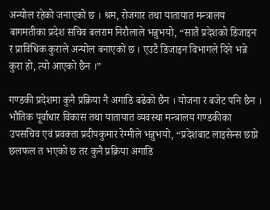अन्योल रहेको जनाएको छ । श्रम, रोजगार तथा यातायात मन्त्रालय बागमतीका प्रदेश सचिव बलराम निरौलाले भन्नुभयो, “सातै प्रदेशको डिजाइन र प्राविधिक कुराले अन्योल बनाएको छ । एउटै डिजाइन विभागले दिने भन्ने कुरा हो, त्यो आएको छैन ।”

गण्डकी प्रदेशमा कुनै प्रक्रिया नै अगाडि बढेको छैन । योजना र बजेट पनि छैन । भौतिक पूर्वाधार विकास तथा यातायात व्यवस्था मन्त्रालय गण्डकीका उपसचिव एवं प्रवक्ता प्रदीपकुमार रेग्मीले भन्नुभयो, “प्रदेशबाट लाइसेन्स छाप्ने छलफल त भएको छ तर कुनै प्रक्रिया अगाडि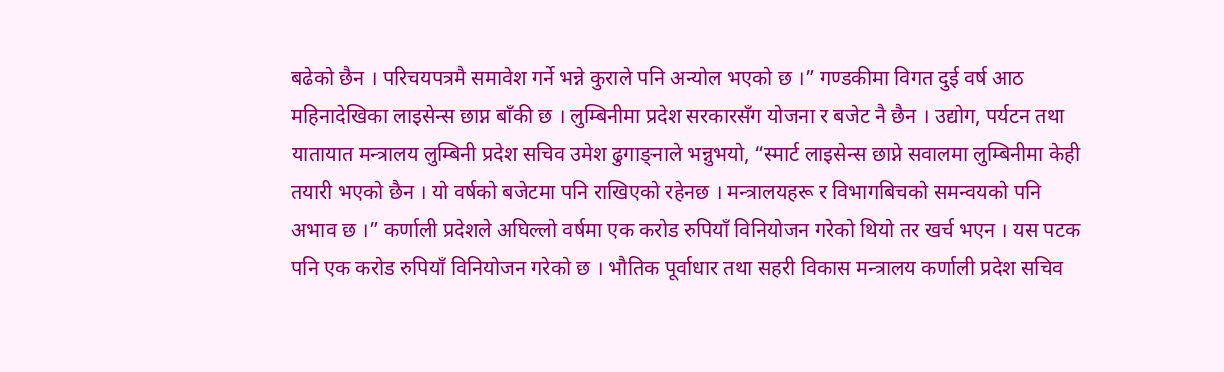बढेको छैन । परिचयपत्रमै समावेश गर्ने भन्ने कुराले पनि अन्योल भएको छ ।” गण्डकीमा विगत दुई वर्ष आठ महिनादेखिका लाइसेन्स छाप्न बाँकी छ । लुम्बिनीमा प्रदेश सरकारसँग योजना र बजेट नै छैन । उद्योग, पर्यटन तथा यातायात मन्त्रालय लुम्बिनी प्रदेश सचिव उमेश ढुगाङ्नाले भन्नुभयो, “स्मार्ट लाइसेन्स छाप्ने सवालमा लुम्बिनीमा केही तयारी भएको छैन । यो वर्षको बजेटमा पनि राखिएको रहेनछ । मन्त्रालयहरू र विभागबिचको समन्वयको पनि अभाव छ ।” कर्णाली प्रदेशले अघिल्लो वर्षमा एक करोड रुपियाँ विनियोजन गरेको थियो तर खर्च भएन । यस पटक पनि एक करोड रुपियाँ विनियोजन गरेको छ । भौतिक पूर्वाधार तथा सहरी विकास मन्त्रालय कर्णाली प्रदेश सचिव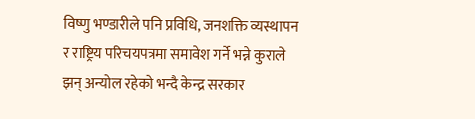विष्णु भण्डारीले पनि प्रविधि, जनशक्ति व्यस्थापन र राष्ट्रिय परिचयपत्रमा समावेश गर्ने भन्ने कुराले झन् अन्योल रहेको भन्दै केन्द्र सरकार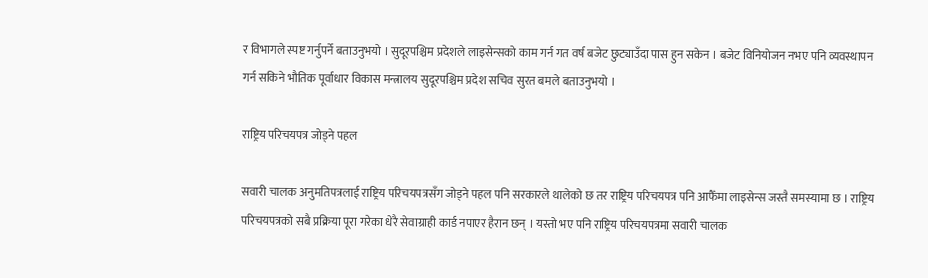र विभागले स्पष्ट गर्नुपर्ने बताउनुभयो । सुदूरपश्चिम प्रदेशले लाइसेन्सको काम गर्न गत वर्ष बजेट छुट्याउँदा पास हुन सकेन । बजेट विनियोजन नभए पनि व्यवस्थापन गर्न सकिने भौतिक पूर्वाधार विकास मन्त्रालय सुदूरपश्चिम प्रदेश सचिव सुरत बमले बताउनुभयो ।

राष्ट्रिय परिचयपत्र जोड्ने पहल

सवारी चालक अनुमतिपत्रलाई राष्ट्रिय परिचयपत्रसँग जोड्ने पहल पनि सरकारले थालेको छ तर राष्ट्रिय परिचयपत्र पनि आफैँमा लाइसेन्स जस्तै समस्यामा छ । राष्ट्रिय परिचयपत्रको सबै प्रक्रिया पूरा गरेका धेरै सेवाग्राही कार्ड नपाएर हैरान छन् । यस्तो भए पनि राष्ट्रिय परिचयपत्रमा सवारी चालक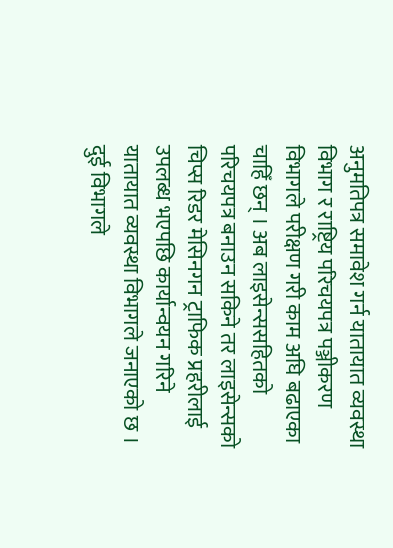अनुमतिपत्र समावेश गर्न यातायात व्यवस्था विभाग र राष्ट्रिय परिचयपत्र पञ्जीकरण विभागले परीक्षण गरी काम अघि बढाएका चाहिँ छन् । अब लाइसेन्ससहितको परिचयपत्र बनाउन सकिने तर लाइसेन्सको चिप्स रिडर मेसिनगन ट्राफिक प्रहरीलाई उपलब्ध भएपछि कार्यान्वयन गरिने यातायात व्यवस्था विभागले जनाएको छ । दुई विभागले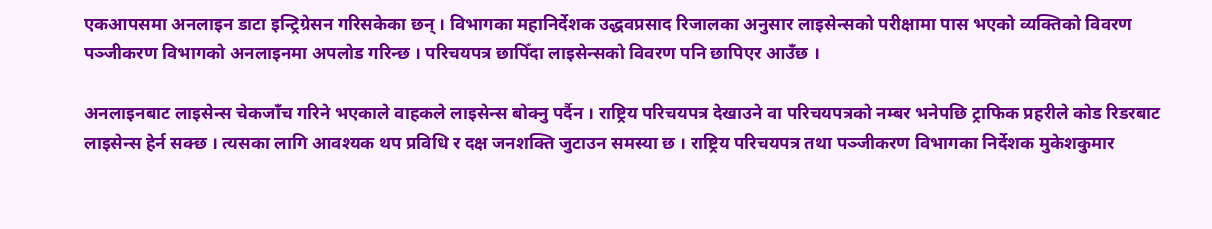एकआपसमा अनलाइन डाटा इन्ट्रिग्रेसन गरिसकेका छन् । विभागका महानिर्देशक उद्धवप्रसाद रिजालका अनुसार लाइसेन्सको परीक्षामा पास भएको व्यक्तिको विवरण पञ्जीकरण विभागको अनलाइनमा अपलोड गरिन्छ । परिचयपत्र छापिँदा लाइसेन्सको विवरण पनि छापिएर आउँछ ।

अनलाइनबाट लाइसेन्स चेकजाँच गरिने भएकाले वाहकले लाइसेन्स बोक्नु पर्दैन । राष्ट्रिय परिचयपत्र देखाउने वा परिचयपत्रको नम्बर भनेपछि ट्राफिक प्रहरीले कोड रिडरबाट लाइसेन्स हेर्न सक्छ । त्यसका लागि आवश्यक थप प्रविधि र दक्ष जनशक्ति जुटाउन समस्या छ । राष्ट्रिय परिचयपत्र तथा पञ्जीकरण विभागका निर्देशक मुकेशकुमार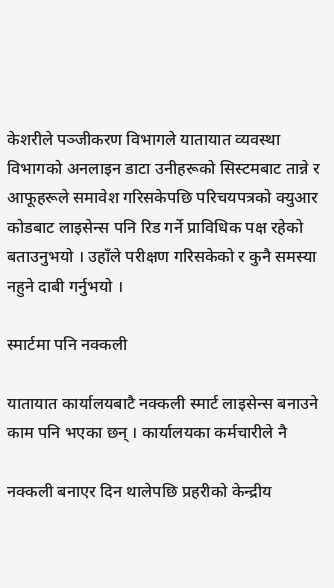केशरीले पञ्जीकरण विभागले यातायात व्यवस्था विभागको अनलाइन डाटा उनीहरूको सिस्टमबाट तान्ने र आफूहरूले समावेश गरिसकेपछि परिचयपत्रको क्युआर कोडबाट लाइसेन्स पनि रिड गर्ने प्राविधिक पक्ष रहेको बताउनुभयो । उहाँले परीक्षण गरिसकेको र कुनै समस्या नहुने दाबी गर्नुभयो ।

स्मार्टमा पनि नक्कली

यातायात कार्यालयबाटै नक्कली स्मार्ट लाइसेन्स बनाउने काम पनि भएका छन् । कार्यालयका कर्मचारीले नै

नक्कली बनाएर दिन थालेपछि प्रहरीको केन्द्रीय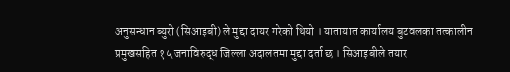अनुसन्धान ब्युरो (सिआइबी) ले मुद्दा दायर गरेको थियो । यातायात कार्यालय बुटवलका तत्कालीन प्रमुखसहित १५ जनाविरुद्ध जिल्ला अदालतमा मुद्दा दर्ता छ । सिआइबीले तयार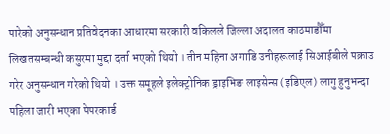पारेको अनुसन्धान प्रतिवेदनका आधारमा सरकारी वकिलले जिल्ला अदालत काठमाडौँमा लिखतसम्बन्धी कसुरमा मुद्दा दर्ता भएको थियो । तीन महिना अगाडि उनीहरूलाई सिआईबीले पक्राउ गरेर अनुसन्धान गरेको थियो । उक्त समूहले इलेक्ट्रोनिक ड्राइभिङ लाइसेन्स (इडिएल) लागु हुनुभन्दा पहिला जारी भएका पेपरकार्ड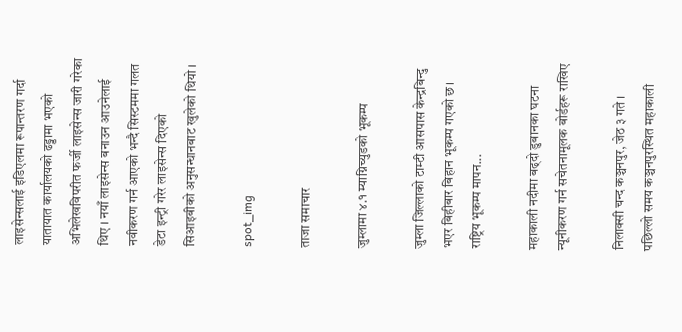लाइसेन्सलाई इडिएलमा रूपान्तरण गर्दा यातायात कार्यालयको ढड्डामा भएको अभिलेखविपरीत फर्जी लाइसेन्स जारी गरेका थिए । नयाँ लाइसेन्स बनाउन आउनेलाई नवीकरण गर्न आएको भन्दै सिस्टममा गलत डेटा इन्ट्री गरेर लाइसेन्स दिएको सिआइबीको अनुसन्धानबाट खुलेको थियो ।

spot_img

ताजा समाचार

जुम्लामा ४.१ म्याग्निच्युडको भूकम्प

जुम्ला जिल्लाको टाम्टी आसपास केन्द्रबिन्दु भएर बिहीबार बिहान भूकम्प गएको छ। राष्ट्रिय भूकम्प मापन...

महाकाली नदीमा बढ्दो डुबानका घटना न्यूनीकरण गर्न सचेतनामूलक बोर्डहरू राखिए

निलाक्सी चन्द कञ्चनपुर, जेठ ३ गते । पछिल्लो समय कञ्चनपुरस्थित महाकाली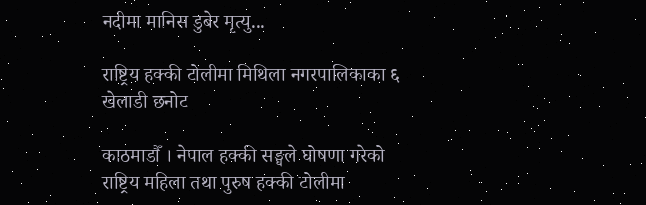नदीमा मानिस डुबेर मृत्यु...

राष्ट्रिय हक्की टोलीमा मिथिला नगरपालिकाका ६ खेलाडी छनोट

काठमाडौँ । नेपाल हक्की सङ्घले घोषणा गरेको राष्ट्रिय महिला तथा पुरुष हक्की टोलीमा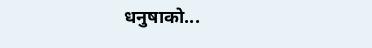धनुषाको...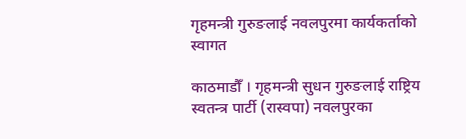गृहमन्त्री गुरुङलाई नवलपुरमा कार्यकर्ताको स्वागत

काठमाडौँ । गृहमन्त्री सुधन गुरुङलाई राष्ट्रिय स्वतन्त्र पार्टी (रास्वपा) नवलपुरका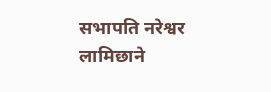सभापति नरेश्वर लामिछाने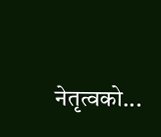नेतृत्वको...